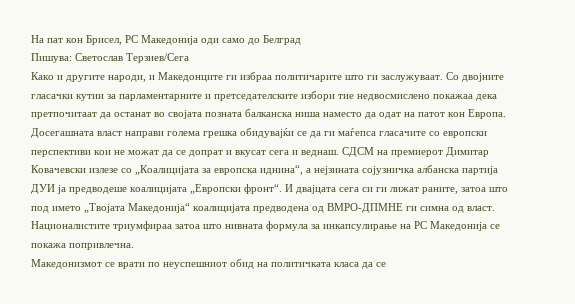На пат кон Брисел, РС Македонија оди само до Белград
Пишува: Светослав Терзиев/Сега
Како и другите народи, и Македонците ги избраа политичарите што ги заслужуваат. Со двојните гласачки кутии за парламентарните и претседателските избори тие недвосмислено покажаа дека претпочитаат да останат во својата позната балканска ниша наместо да одат на патот кон Европа.
Досегашната власт направи голема грешка обидувајќи се да ги маѓепса гласачите со европски перспективи кои не можат да се допрат и вкусат сега и веднаш. СДСМ на премиерот Димитар Ковачевски излезе со „Коалицијата за европска иднина“, а нејзината сојузничка албанска партија ДУИ ја предводеше коалицијата „Европски фронт“. И двајцата сега си ги лижат раните, затоа што под името „Твојата Македонија“ коалицијата предводена од ВМРО-ДПМНЕ ги симна од власт. Националистите триумфираа затоа што нивната формула за инкапсулирање на РС Македонија се покажа попривлечна.
Македонизмот се врати по неуспешниот обид на политичката класа да се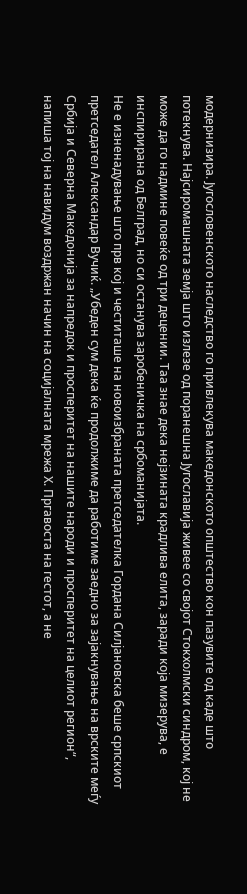модернизира. Југословенското наследство го привлекува македонското општество кон пазувите од каде што потекнува. Најсиромашната земја што излезе од поранешна Југославија живее со својот Стокхолмски синдром, кој не може да го надмине повеќе од три децении. Таа знае дека нејзината крадлива елита, заради која мизерува, е инспирирана од Белград, но си останува заробеничка на србоманијата.
Не е изненадување што прв кој и честиташе на новоизбраната претседателка Гордана Силјановска беше српскиот претседател Александар Вучиќ. „Убеден сум дека ќе продолжиме да работиме заедно за зајакнување на врските меѓу Србија и Северна Македонија за напредок и просперитет на нашите народи и просперитет на целиот регион“, напиша тој на навидум воздржан начин на социјалната мрежа Х. Пргавоста на гестот, а не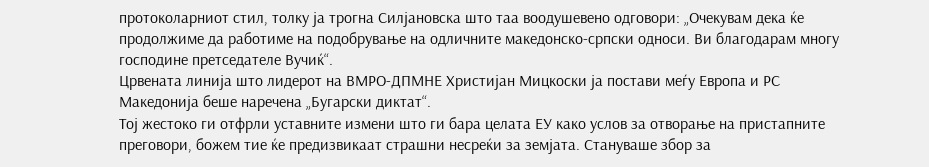протоколарниот стил, толку ја трогна Силјановска што таа воодушевено одговори: „Очекувам дека ќе продолжиме да работиме на подобрување на одличните македонско-српски односи. Ви благодарам многу господине претседателе Вучиќ“.
Црвената линија што лидерот на ВМРО-ДПМНЕ Христијан Мицкоски ја постави меѓу Европа и РС Македонија беше наречена „Бугарски диктат“.
Тој жестоко ги отфрли уставните измени што ги бара целата ЕУ како услов за отворање на пристапните преговори, божем тие ќе предизвикаат страшни несреќи за земјата. Стануваше збор за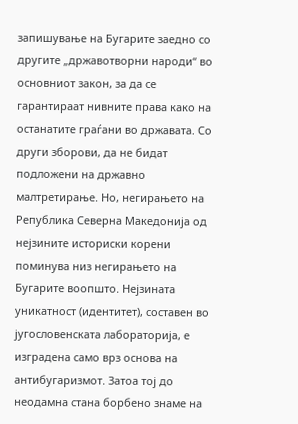запишување на Бугарите заедно со другите „државотворни народи“ во основниот закон, за да се гарантираат нивните права како на останатите граѓани во државата. Со други зборови, да не бидат подложени на државно малтретирање. Но, негирањето на Република Северна Македонија од нејзините историски корени поминува низ негирањето на Бугарите воопшто. Нејзината уникатност (идентитет), составен во југословенската лабораторија, е изградена само врз основа на антибугаризмот. Затоа тој до неодамна стана борбено знаме на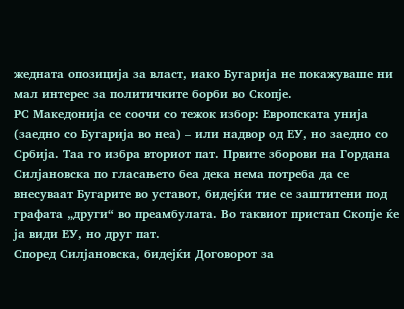жедната опозиција за власт, иако Бугарија не покажуваше ни мал интерес за политичките борби во Скопје.
РС Македонија се соочи со тежок избор: Европската унија (заедно со Бугарија во неа) – или надвор од ЕУ, но заедно со Србија. Таа го избра вториот пат. Првите зборови на Гордана Силјановска по гласањето беа дека нема потреба да се внесуваат Бугарите во уставот, бидејќи тие се заштитени под графата „други“ во преамбулата. Во таквиот пристап Скопје ќе ја види ЕУ, но друг пат.
Според Силјановска, бидејќи Договорот за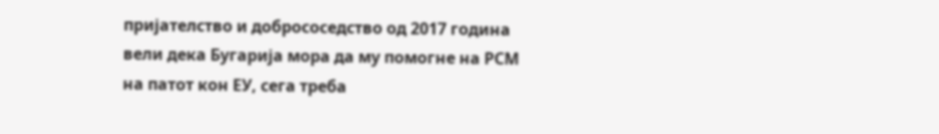пријателство и добрососедство од 2017 година вели дека Бугарија мора да му помогне на РСМ на патот кон ЕУ, сега треба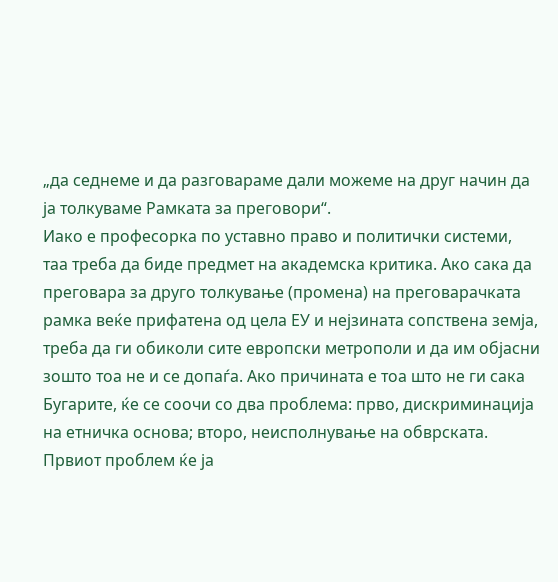„да седнеме и да разговараме дали можеме на друг начин да ја толкуваме Рамката за преговори“.
Иако е професорка по уставно право и политички системи, таа треба да биде предмет на академска критика. Ако сака да преговара за друго толкување (промена) на преговарачката рамка веќе прифатена од цела ЕУ и нејзината сопствена земја, треба да ги обиколи сите европски метрополи и да им објасни зошто тоа не и се допаѓа. Ако причината е тоа што не ги сака Бугарите, ќе се соочи со два проблема: прво, дискриминација на етничка основа; второ, неисполнување на обврската. Првиот проблем ќе ја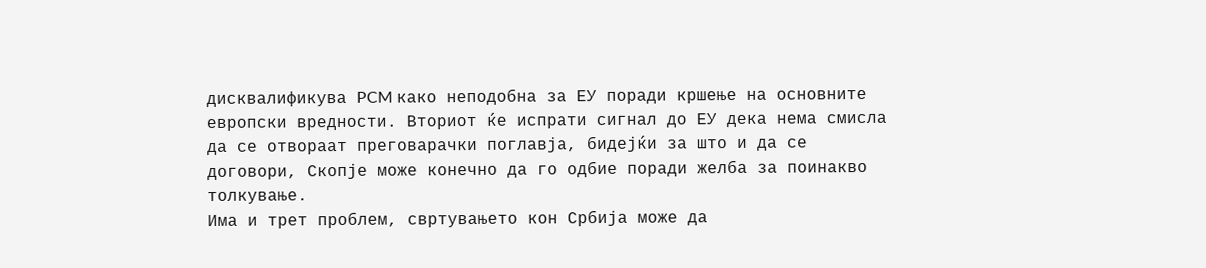дисквалификува PCM како неподобна за ЕУ поради кршење на основните европски вредности. Вториот ќе испрати сигнал до ЕУ дека нема смисла да се отвораат преговарачки поглавја, бидејќи за што и да се договори, Скопје може конечно да го одбие поради желба за поинакво толкување.
Има и трет проблем, свртувањето кон Србија може да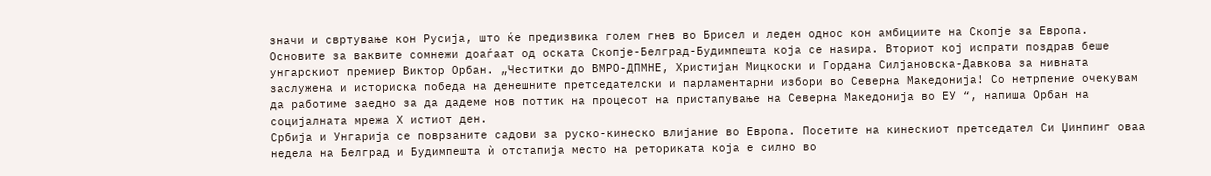значи и свртување кон Русија, што ќе предизвика голем гнев во Брисел и леден однос кон амбициите на Скопје за Европа. Основите за ваквите сомнежи доаѓаат од оската Скопје-Белград-Будимпешта која се наѕира. Вториот кој испрати поздрав беше унгарскиот премиер Виктор Орбан. „Честитки до ВМРО-ДПМНЕ, Христијан Мицкоски и Гордана Силјановска-Давкова за нивната заслужена и историска победа на денешните претседателски и парламентарни избори во Северна Македонија! Со нетрпение очекувам да работиме заедно за да дадеме нов поттик на процесот на пристапување на Северна Македонија во ЕУ “, напиша Орбан на социјалната мрежа Х истиот ден.
Србија и Унгарија се поврзаните садови за руско-кинеско влијание во Европа. Посетите на кинескиот претседател Си Џинпинг оваа недела на Белград и Будимпешта ѝ отстапија место на реториката која е силно во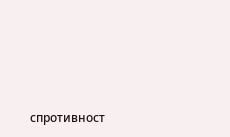спротивност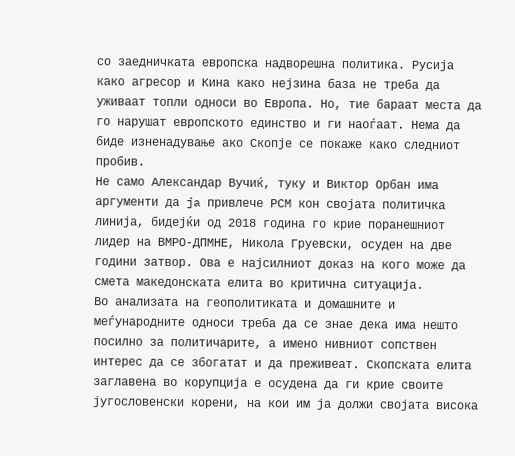со заедничката европска надворешна политика. Русија како агресор и Кина како нејзина база не треба да уживаат топли односи во Европа. Но, тие бараат места да го нарушат европското единство и ги наоѓаат. Нема да биде изненадување ако Скопје се покаже како следниот пробив.
Не само Александар Вучиќ, туку и Виктор Орбан има аргументи да ja привлече РСМ кон својата политичка линија, бидејќи од 2018 година го крие поранешниот лидер на ВМРО-ДПМНЕ, Никола Груевски, осуден на две години затвор. Ова е најсилниот доказ на кого може да смета македонската елита во критична ситуација.
Во анализата на геополитиката и домашните и меѓународните односи треба да се знае дека има нешто посилно за политичарите, а имено нивниот сопствен интерес да се збогатат и да преживеат. Скопската елита заглавена во корупција е осудена да ги крие своите југословенски корени, на кои им ја должи својата висока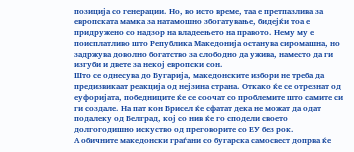позиција со генерации. Но, во исто време, таа е претпазлива за европската мамка за натамошно збогатување, бидејќи тоа е придружено со надзор на владеењето на правото. Нему му е поисплатливо што Република Македонија останува сиромашна, но задржува доволно богатство за слободно да ужива, наместо да ги изгуби и двете за некој европски сон.
Што се однесува до Бугарија, македонските избори не треба да предизвикаат реакција од нејзина страна. Откако ќе се отрезнат од еуфоријата, победниците ќе се соочат со проблемите што самите си ги создале. На пат кон Брисел ќе сфатат дека не можат да одат подалеку од Белград, кој со нив ќе го сподели своето долгогодишно искуство од преговорите со ЕУ без рок.
А обичните македонски граѓани со бугарска самосвест допрва ќе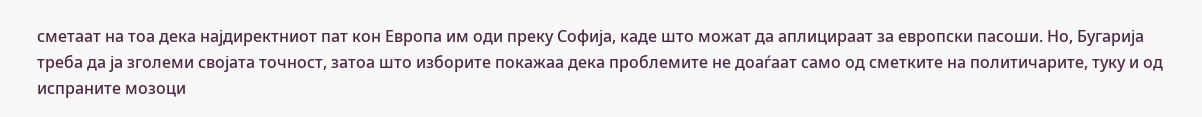сметаат на тоа дека најдиректниот пат кон Европа им оди преку Софија, каде што можат да аплицираат за европски пасоши. Но, Бугарија треба да ја зголеми својата точност, затоа што изборите покажаа дека проблемите не доаѓаат само од сметките на политичарите, туку и од испраните мозоци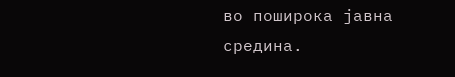во поширока јавна средина.